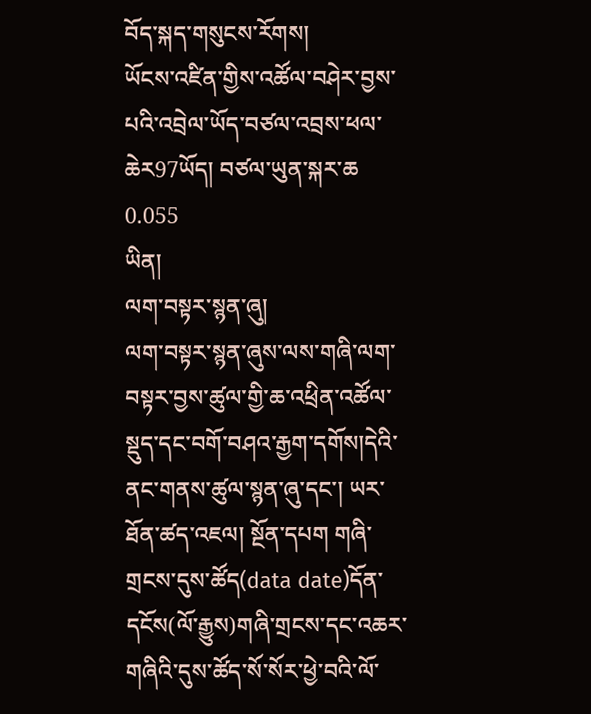བོད་སྐད་གསུངས་རོགས།
ཡོངས་འཛིན་གྱིས་འཚོལ་བཤེར་བྱས་པའི་འབྲེལ་ཡོད་བཙལ་འབྲས་ཕལ་ཆེར97ཡོད། བཙལ་ཡུན་སྐར་ཆ 0.055
ཡིན།
ལག་བསྟར་སྙན་ཞུ།
ལག་བསྟར་སྙན་ཞུས་ལས་གཞི་ལག་བསྟར་བྱས་ཚུལ་གྱི་ཆ་འཕྲིན་འཚོལ་སྡུད་དང་བགོ་བཤའ་རྒྱག་དགོས།དེའི་ནང་གནས་ཚུལ་སྙན་ཞུ་དང་། ཡར་ཐོན་ཚད་འཇལ། སྔོན་དཔག གཞི་གྲངས་དུས་ཚོད(data date)དོན་དངོས(ལོ་རྒྱུས)གཞི་གྲངས་དང་འཆར་གཞིའི་དུས་ཚོད་སོ་སོར་ཕྱེ་བའི་ལོ་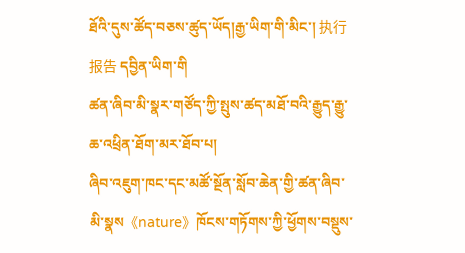ཐོའི་དུས་ཚོད་བཅས་ཚུད་ཡོད།རྒྱ་ཡིག་གི་མིང་། 执行报告 དབྱིན་ཡིག་གི
ཚན་ཞིབ་མི་སྣར་གཙོད་ཀྱི་སྤུས་ཚད་མཐོ་བའི་རྒྱུད་རྒྱུ་ཆ་འཕྲིན་ཐོག་མར་ཐོབ་པ།
ཞིབ་འཇུག་ཁང་དང་མཚོ་སྔོན་སློབ་ཆེན་གྱི་ཚན་ཞིབ་མི་སྣས《nature》ཁོངས་གཏོགས་ཀྱི་ཕྱོགས་བསྡུས་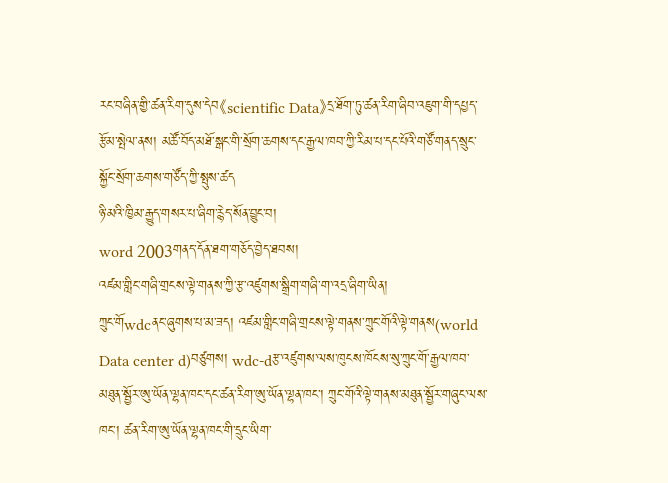རང་བཞིན་གྱི་ཚན་རིག་དུས་དེབ《scientific Data》དྲ་ཐོག་ཏུ་ཚན་རིག་ཞིབ་འཇུག་གི་དཔྱད་རྩོམ་སྤེལ་ནས། མཚོ་བོད་མཐོ་སྒང་གི་སྲོག་ཆགས་དང་རྒྱལ་ཁབ་ཀྱི་རིམ་པ་དང་པོའི་གཙོ་གནད་སྲུང་སྐྱོང་སྲོག་ཆགས་གཙོད་ཀྱི་སྤུས་ཚད
ཉི་མའི་ཁྱིམ་རྒྱུད་གསར་པ་ཞིག་རྙེད་སོན་བྱུང་བ།
word 2003གནད་དོན་ཐག་གཅོད་བྱེད་ཐབས།
འཛམ་གླིང་གཞི་གྲངས་ལྟེ་གནས་ཀྱི་རྩ་འཛུགས་སྒྲིག་གཞི་ག་འདྲ་ཞིག་ཡིན།
ཀྲུང་གོwdcནང་ཞུགས་པ་མ་ཟད། འཛམ་གླིང་གཞི་གྲངས་ལྟེ་གནས་ཀྲུང་གོའི་ལྟེ་གནས(world Data center d)བཙུགས། wdc-dརྩ་འཛུགས་ལས་ཁུངས་ཁོངས་སུ་ཀྲུང་གོ་རྒྱལ་ཁབ་མཐུན་སྦྱོར་ཨུ་ཡོན་ལྷན་ཁང་དང་ཚན་རིག་ཨུ་ཡོན་ལྷན་ཁང་། ཀྲུང་གོའི་ལྟེ་གནས་མཐུན་སྦྱོར་གཞུང་ལས་ཁང་། ཚན་རིག་ཨུ་ཡོན་ལྷན་ཁང་གི་དྲུང་ཡིག་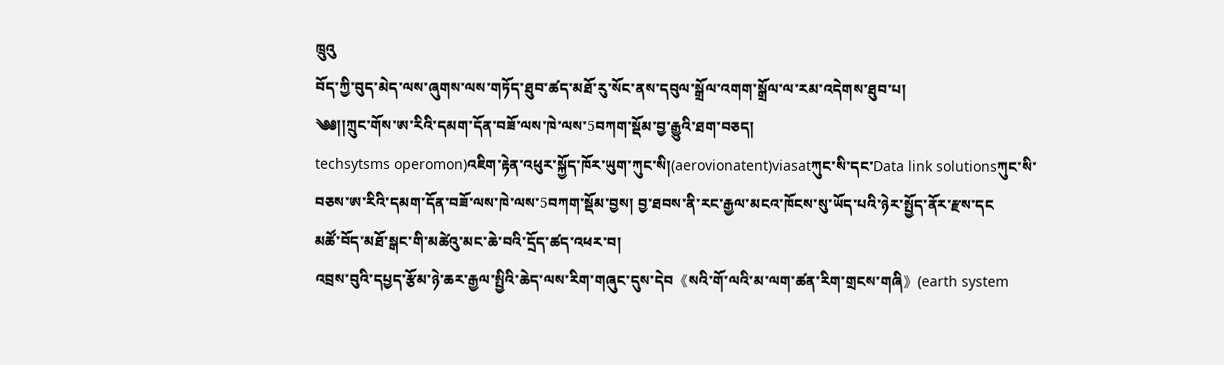ཁྲུའུ
བོད་ཀྱི་བུད་མེད་ལས་ཞུགས་ལས་གཏོད་ཐུབ་ཚད་མཐོ་རུ་སོང་ནས་དབུལ་སྒྲོལ་འགག་སྒྲོལ་ལ་རམ་འདེགས་ཐུབ་པ།
༄༅།།ཀྲུང་གོས་ཨ་རིའི་དམག་དོན་བཟོ་ལས་ཁེ་ལས་5བཀག་སྡོམ་བྱ་རྒྱུའི་ཐག་བཅད།
techsytsms operomon)འཇིག་རྟེན་འཕུར་སྐྱོད་ཁོར་ཡུག་ཀུང་སི།(aerovionatent)viasatཀུང་སི་དང་Data link solutionsཀུང་སི་བཅས་ཨ་རིའི་དམག་དོན་བཟོ་ལས་ཁེ་ལས་5བཀག་སྡོམ་བྱས། བྱ་ཐབས་ནི་རང་རྒྱལ་མངའ་ཁོངས་སུ་ཡོད་པའི་ཉེར་སྤྱོད་ནོར་རྫས་དང
མཚོ་བོད་མཐོ་སྒང་གི་མཚེའུ་མང་ཆེ་བའི་དྲོད་ཚད་འཕར་བ།
འབྲས་བུའི་དཔྱད་རྩོམ་ཉེ་ཆར་རྒྱལ་སྤྱིའི་ཆེད་ལས་རིག་གཞུང་དུས་དེབ《སའི་གོ་ལའི་མ་ལག་ཚན་རིག་གྲངས་གཞི》(earth system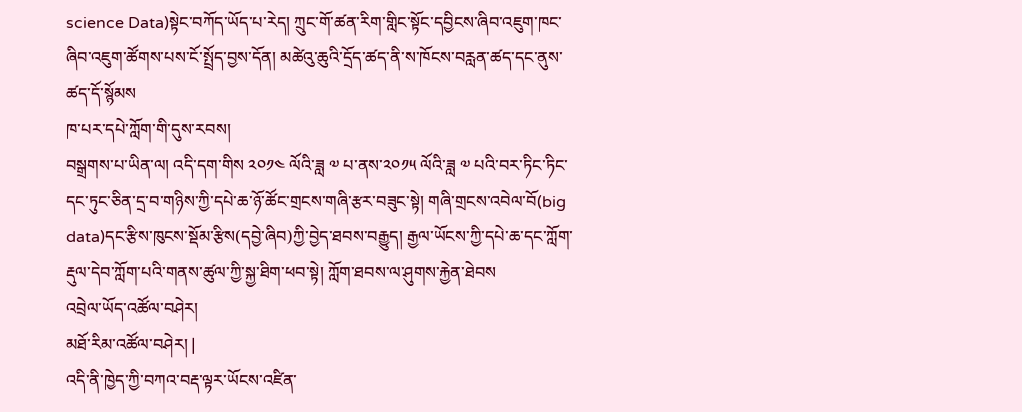science Data)སྟེང་བཀོད་ཡོད་པ་རེད། ཀྲུང་གོ་ཚན་རིག་གླིང་སྟོང་དབྱིངས་ཞིབ་འཇུག་ཁང་ཞིབ་འཇུག་ཚོགས་པས་ངོ་སྤྲོད་བྱས་དོན། མཚེའུ་ཆུའི་དྲོད་ཚད་ནི་ས་ཁོངས་བརླན་ཚད་དང་ནུས་ཚད་དོ་སྙོམས
ཁ་པར་དཔེ་ཀློག་གི་དུས་རབས།
བསྒྲགས་པ་ཡིན་ལ། འདི་དག་གིས ༢༠༡༤ ལོའི་ཟླ ༧ པ་ནས་༢༠༡༥ ལོའི་ཟླ ༧ པའི་བར་ཏིང་ཏིང་དང་ཏུང་ཅིན་དྲ་བ་གཉིས་ཀྱི་དཔེ་ཆ་ཉོ་ཚོང་གྲངས་གཞི་རྩར་བཟུང་སྟེ། གཞི་གྲངས་འབེལ་བོ(big data)དང་རྩིས་ཁུངས་སྡོམ་རྩིས(དབྱེ་ཞིབ)ཀྱི་བྱེད་ཐབས་བརྒྱུད། རྒྱལ་ཡོངས་ཀྱི་དཔེ་ཆ་དང་ཀློག་རྡུལ་དེབ་ཀློག་པའི་གནས་ཚུལ་ཀྱི་སྐྱ་ཐིག་ཕབ་སྟེ། ཀློག་ཐབས་ལ་ཤུགས་རྐྱེན་ཐེབས
འབྲེལ་ཡོད་འཚོལ་བཤེར།
མཐོ་རིམ་འཚོལ་བཤེར། |
འདི་ནི་ཁྱེད་ཀྱི་བཀའ་བརྡ་ལྟར་ཡོངས་འཛིན་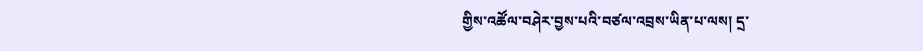གྱིས་འཚོལ་བཤེར་བྱས་པའི་བཙལ་འབྲས་ཡིན་པ་ལས། དྲ་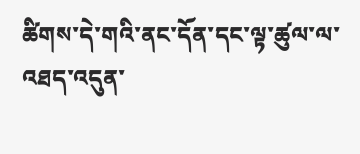ཚིགས་དེ་གའི་ནང་དོན་དང་ལྟ་ཚུལ་ལ་འཐད་འདུན་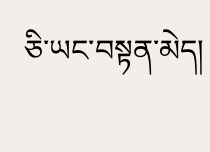ཅི་ཡང་བསྟན་མེད།